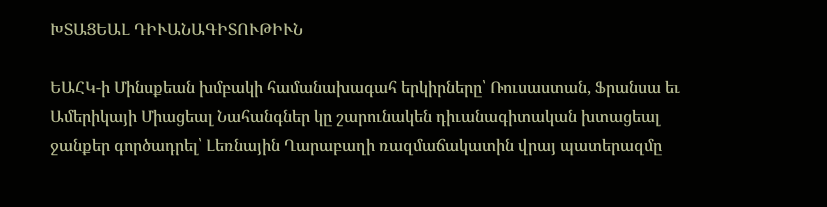ԽՏԱՑԵԱԼ ԴԻՒԱՆԱԳԻՏՈՒԹԻՒՆ

ԵԱՀԿ-ի Մինսքեան խմբակի համանախագահ երկիրները՝ Ռուսաստան, Ֆրանսա եւ Ամերիկայի Միացեալ Նահանգներ կը շարունակեն դիւանագիտական խտացեալ ջանքեր գործադրել՝ Լեռնային Ղարաբաղի ռազմաճակատին վրայ պատերազմը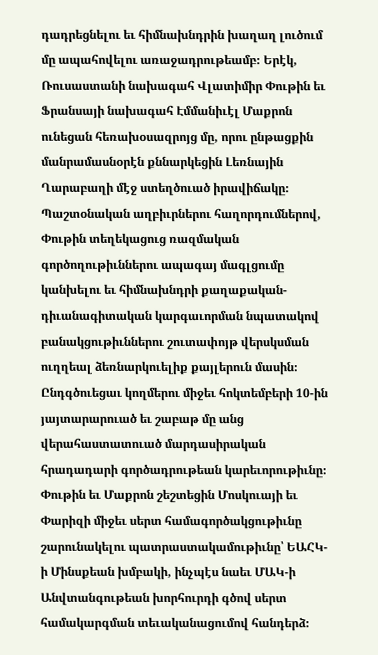դադրեցնելու եւ հիմնախնդրին խաղաղ լուծում մը ապահովելու առաջադրութեամբ։ Երէկ, Ռուսաստանի նախագահ Վլատիմիր Փութին եւ Ֆրանսայի նախագահ Էմմանիւէլ Մաքրոն ունեցան հեռախօսազրոյց մը, որու ընթացքին մանրամասնօրէն քննարկեցին Լեռնային Ղարաբաղի մէջ ստեղծուած իրավիճակը։ Պաշտօնական աղբիւրներու հաղորդումներով, Փութին տեղեկացուց ռազմական գործողութիւններու ապագայ մագլցումը կանխելու եւ հիմնախնդրի քաղաքական-դիւանագիտական կարգաւորման նպատակով բանակցութիւններու շուտափոյթ վերսկսման ուղղեալ ձեռնարկուելիք քայլերուն մասին։ Ընդգծուեցաւ կողմերու միջեւ հոկտեմբերի 10-ին յայտարարուած եւ շաբաթ մը անց վերահաստատուած մարդասիրական հրադադարի գործադրութեան կարեւորութիւնը։ Փութին եւ Մաքրոն շեշտեցին Մոսկուայի եւ Փարիզի միջեւ սերտ համագործակցութիւնը շարունակելու պատրաստակամութիւնը՝ ԵԱՀԿ-ի Մինսքեան խմբակի, ինչպէս նաեւ ՄԱԿ-ի Անվտանգութեան խորհուրդի գծով սերտ համակարգման տեւականացումով հանդերձ։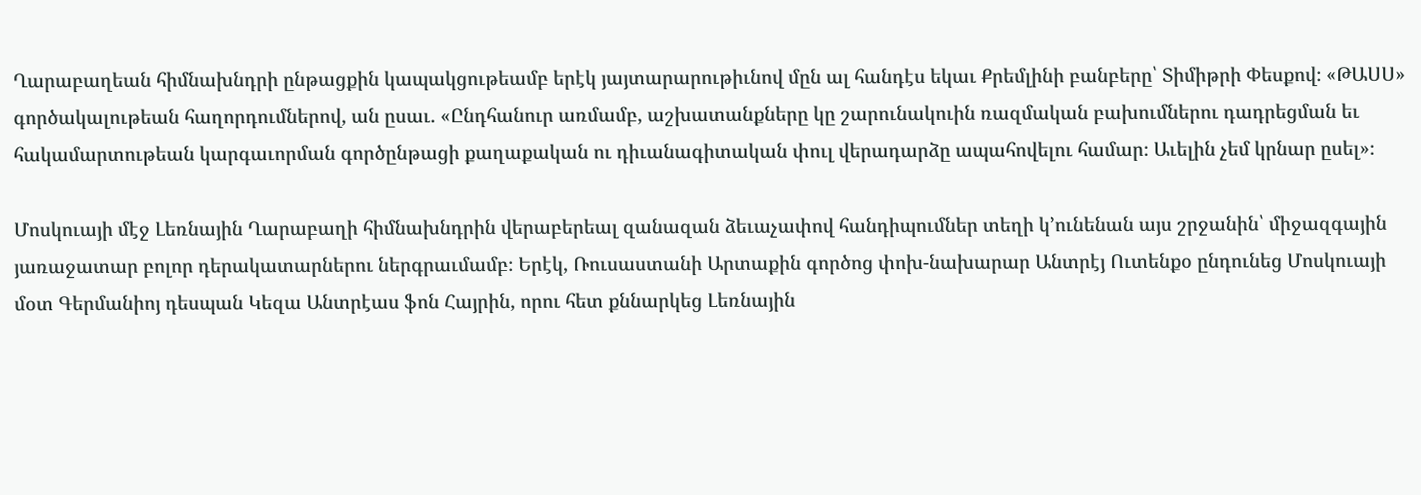Ղարաբաղեան հիմնախնդրի ընթացքին կապակցութեամբ երէկ յայտարարութիւնով մըն ալ հանդէս եկաւ Քրեմլինի բանբերը՝ Տիմիթրի Փեսքով։ «ԹԱՍՍ» գործակալութեան հաղորդումներով, ան ըսաւ. «Ընդհանուր առմամբ, աշխատանքները կը շարունակուին ռազմական բախումներու դադրեցման եւ հակամարտութեան կարգաւորման գործընթացի քաղաքական ու դիւանագիտական փուլ վերադարձը ապահովելու համար։ Աւելին չեմ կրնար ըսել»։

Մոսկուայի մէջ Լեռնային Ղարաբաղի հիմնախնդրին վերաբերեալ զանազան ձեւաչափով հանդիպումներ տեղի կ՚ունենան այս շրջանին՝ միջազգային յառաջատար բոլոր դերակատարներու ներգրաւմամբ։ Երէկ, Ռուսաստանի Արտաքին գործոց փոխ-նախարար Անտրէյ Ուտենքօ ընդունեց Մոսկուայի մօտ Գերմանիոյ դեսպան Կեզա Անտրէաս ֆոն Հայրին, որու հետ քննարկեց Լեռնային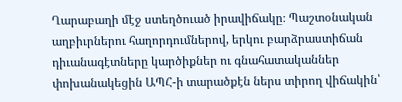Ղարաբաղի մէջ ստեղծուած իրավիճակը։ Պաշտօնական աղբիւրներու հաղորդումներով, երկու բարձրաստիճան դիւանագէտները կարծիքներ ու գնահատականներ փոխանակեցին ԱՊՀ-ի տարածքէն ներս տիրող վիճակին՝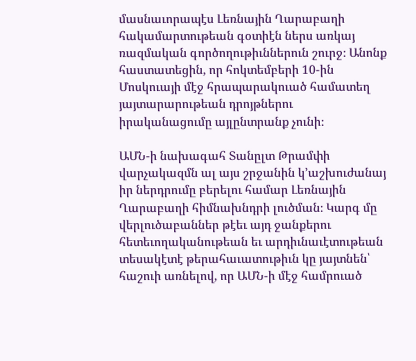մասնաւորապէս Լեռնային Ղարաբաղի հակամարտութեան գօտիէն ներս առկայ ռազմական գործողութիւններուն շուրջ։ Անոնք հաստատեցին, որ հոկտեմբերի 10-ին Մոսկուայի մէջ հրապարակուած համատեղ յայտարարութեան դրոյթներու իրականացումը այլընտրանք չունի։

ԱՄՆ-ի նախագահ Տանըլտ Թրամփի վարչակազմն ալ այս շրջանին կ՚աշխուժանայ իր ներդրումը բերելու համար Լեռնային Ղարաբաղի հիմնախնդրի լուծման։ Կարգ մը վերլուծաբաններ թէեւ այդ ջանքերու հետեւողականութեան եւ արդիւնաւէտութեան տեսակէտէ թերահաւատութիւն կը յայտնեն՝ հաշուի առնելով, որ ԱՄՆ-ի մէջ համրուած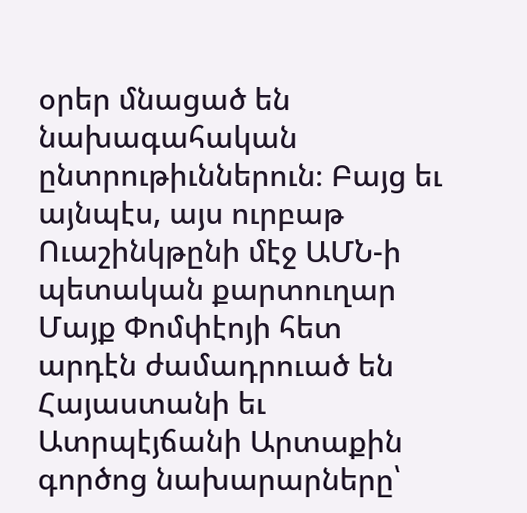օրեր մնացած են նախագահական ընտրութիւններուն։ Բայց եւ այնպէս, այս ուրբաթ Ուաշինկթընի մէջ ԱՄՆ-ի պետական քարտուղար Մայք Փոմփէոյի հետ արդէն ժամադրուած են Հայաստանի եւ Ատրպէյճանի Արտաքին գործոց նախարարները՝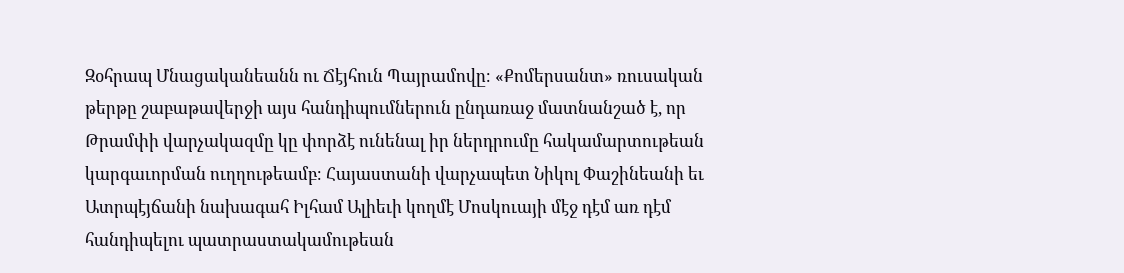Զօհրապ Մնացականեանն ու Ճէյհուն Պայրամովը։ «Քոմերսանտ» ռուսական թերթը շաբաթավերջի այս հանդիպումներուն ընդառաջ մատնանշած է, որ Թրամփի վարչակազմը կը փորձէ ունենալ իր ներդրումը հակամարտութեան կարգաւորման ուղղութեամբ։ Հայաստանի վարչապետ Նիկոլ Փաշինեանի եւ Ատրպէյճանի նախագահ Իլհամ Ալիեւի կողմէ Մոսկուայի մէջ դէմ առ դէմ հանդիպելու պատրաստակամութեան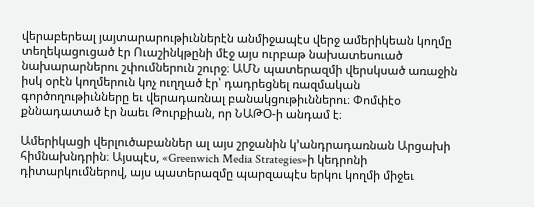վերաբերեալ յայտարարութիւններէն անմիջապէս վերջ ամերիկեան կողմը տեղեկացուցած էր Ուաշինկթընի մէջ այս ուրբաթ նախատեսուած նախարարներու շփումներուն շուրջ։ ԱՄՆ պատերազմի վերսկսած առաջին իսկ օրէն կողմերուն կոչ ուղղած էր՝ դադրեցնել ռազմական գործողութիւնները եւ վերադառնալ բանակցութիւններու։ Փոմփէօ քննադատած էր նաեւ Թուրքիան, որ ՆԱԹՕ-ի անդամ է։

Ամերիկացի վերլուծաբաններ ալ այս շրջանին կ՚անդրադառնան Արցախի հիմնախնդրին։ Այսպէս, «Greenwich Media Strategies»ի կեդրոնի դիտարկումներով, այս պատերազմը պարզապէս երկու կողմի միջեւ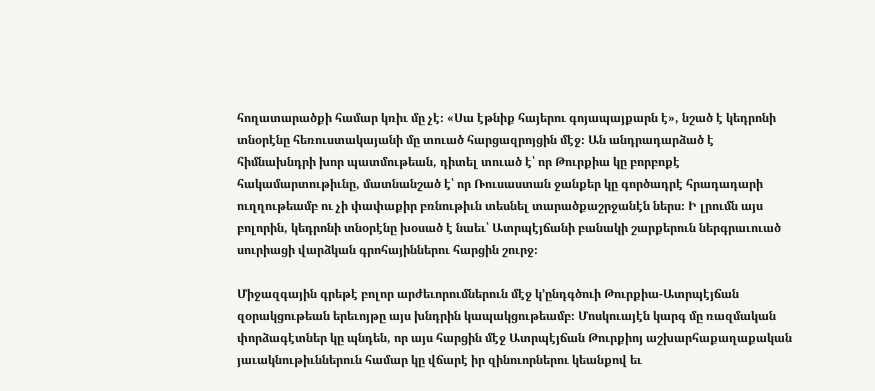հողատարածքի համար կռիւ մը չէ։ «Սա էթնիք հայերու գոյապայքարն է», նշած է կեդրոնի տնօրէնը հեռուստակայանի մը տուած հարցազրոյցին մէջ։ Ան անդրադարձած է հիմնախնդրի խոր պատմութեան, դիտել տուած է՝ որ Թուրքիա կը բորբոքէ հակամարտութիւնը, մատնանշած է՝ որ Ռուսաստան ջանքեր կը գործադրէ հրադադարի ուղղութեամբ ու չի փափաքիր բռնութիւն տեսնել տարածքաշրջանէն ներս։ Ի լրումն այս բոլորին, կեդրոնի տնօրէնը խօսած է նաեւ՝ Ատրպէյճանի բանակի շարքերուն ներգրաւուած սուրիացի վարձկան գրոհայիններու հարցին շուրջ։

Միջազգային գրեթէ բոլոր արժեւորումներուն մէջ կ՚ընդգծուի Թուրքիա-Ատրպէյճան զօրակցութեան երեւոյթը այս խնդրին կապակցութեամբ։ Մոսկուայէն կարգ մը ռազմական փորձագէտներ կը պնդեն, որ այս հարցին մէջ Ատրպէյճան Թուրքիոյ աշխարհաքաղաքական յաւակնութիւններուն համար կը վճարէ իր զինուորներու կեանքով եւ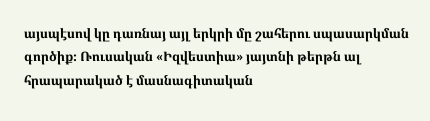այսպէսով կը դառնայ այլ երկրի մը շահերու սպասարկման գործիք։ Ռուսական «Իզվեստիա» յայտնի թերթն ալ հրապարակած է մասնագիտական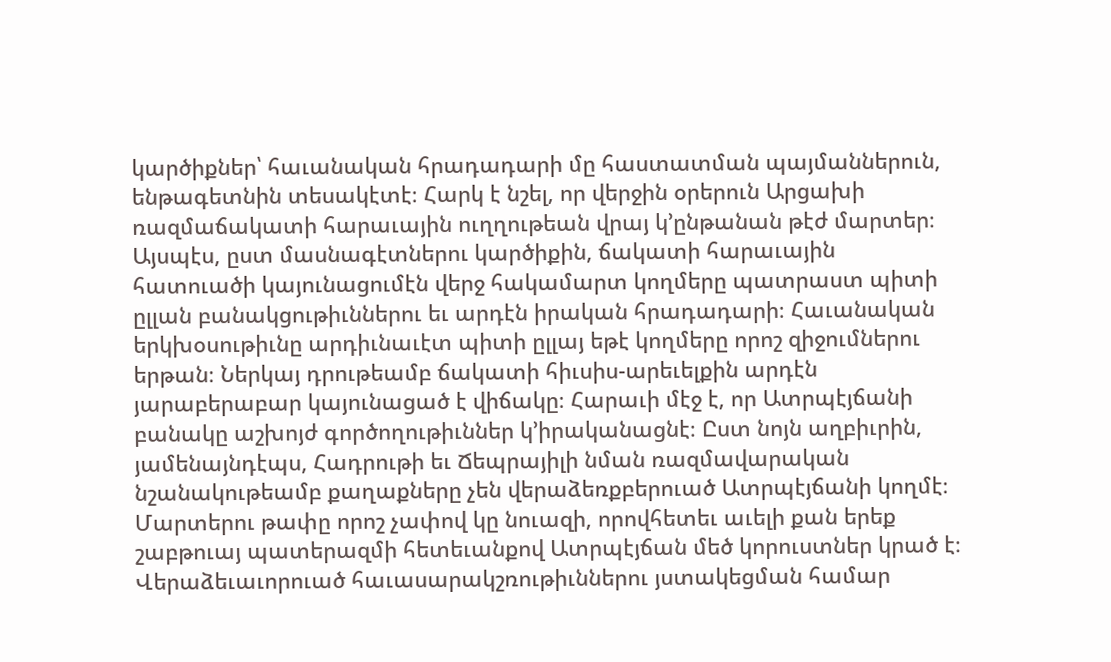կարծիքներ՝ հաւանական հրադադարի մը հաստատման պայմաններուն, ենթագետնին տեսակէտէ։ Հարկ է նշել, որ վերջին օրերուն Արցախի ռազմաճակատի հարաւային ուղղութեան վրայ կ՚ընթանան թէժ մարտեր։ Այսպէս, ըստ մասնագէտներու կարծիքին, ճակատի հարաւային հատուածի կայունացումէն վերջ հակամարտ կողմերը պատրաստ պիտի ըլլան բանակցութիւններու եւ արդէն իրական հրադադարի։ Հաւանական երկխօսութիւնը արդիւնաւէտ պիտի ըլլայ եթէ կողմերը որոշ զիջումներու երթան։ Ներկայ դրութեամբ ճակատի հիւսիս-արեւելքին արդէն յարաբերաբար կայունացած է վիճակը։ Հարաւի մէջ է, որ Ատրպէյճանի բանակը աշխոյժ գործողութիւններ կ՚իրականացնէ։ Ըստ նոյն աղբիւրին, յամենայնդէպս, Հադրութի եւ Ճեպրայիլի նման ռազմավարական նշանակութեամբ քաղաքները չեն վերաձեռքբերուած Ատրպէյճանի կողմէ։ Մարտերու թափը որոշ չափով կը նուազի, որովհետեւ աւելի քան երեք շաբթուայ պատերազմի հետեւանքով Ատրպէյճան մեծ կորուստներ կրած է։ Վերաձեւաւորուած հաւասարակշռութիւններու յստակեցման համար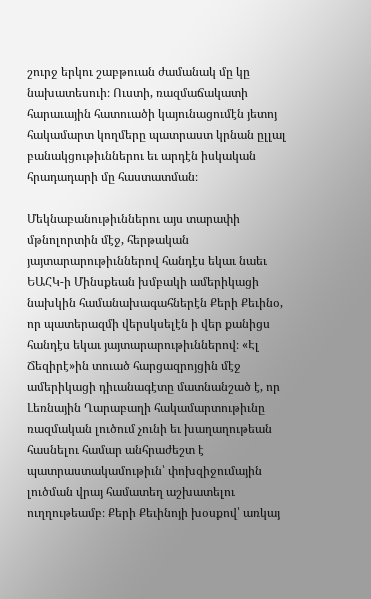շուրջ երկու շաբթուան ժամանակ մը կը նախատեսուի։ Ուստի, ռազմաճակատի հարաւային հատուածի կայունացումէն յետոյ հակամարտ կողմերը պատրաստ կրնան ըլլալ բանակցութիւններու եւ արդէն իսկական հրադադարի մը հաստատման։

Մեկնաբանութիւններու այս տարափի մթնոլորտին մէջ, հերթական յայտարարութիւններով հանդէս եկաւ նաեւ ԵԱՀԿ-ի Մինսքեան խմբակի ամերիկացի նախկին համանախագահներէն Քերի Քեւինօ, որ պատերազմի վերսկսելէն ի վեր քանիցս հանդէս եկաւ յայտարարութիւններով։ «Էլ Ճեզիրէ»ին տուած հարցազրոյցին մէջ ամերիկացի դիւանագէտը մատնանշած է, որ Լեռնային Ղարաբաղի հակամարտութիւնը ռազմական լուծում չունի եւ խաղաղութեան հասնելու համար անհրաժեշտ է պատրաստակամութիւն՝ փոխզիջումային լուծման վրայ համատեղ աշխատելու ուղղութեամբ։ Քերի Քեւինոյի խօսքով՝ առկայ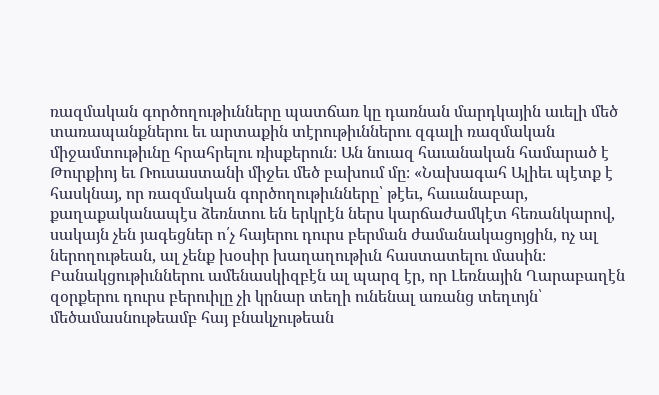ռազմական գործողութիւնները պատճառ կը դառնան մարդկային աւելի մեծ տառապանքներու եւ արտաքին տէրութիւններու զգալի ռազմական միջամտութիւնը հրահրելու ռիսքերուն։ Ան նուազ հաւանական համարած է Թուրքիոյ եւ Ռուսաստանի միջեւ մեծ բախում մը։ «Նախագահ Ալիեւ պէտք է հասկնայ, որ ռազմական գործողութիւնները՝ թէեւ, հաւանաբար, քաղաքականապէս ձեռնտու են երկրէն ներս կարճաժամկէտ հեռանկարով, սակայն չեն յագեցներ ո՛չ հայերու դուրս բերման ժամանակացոյցին, ոչ ալ ներողութեան, ալ չենք խօսիր խաղաղութիւն հաստատելու մասին։ Բանակցութիւններու ամենասկիզբէն ալ պարզ էր, որ Լեռնային Ղարաբաղէն զօրքերու դուրս բերուիլը չի կրնար տեղի ունենալ առանց տեղւոյն՝ մեծամասնութեամբ հայ բնակչութեան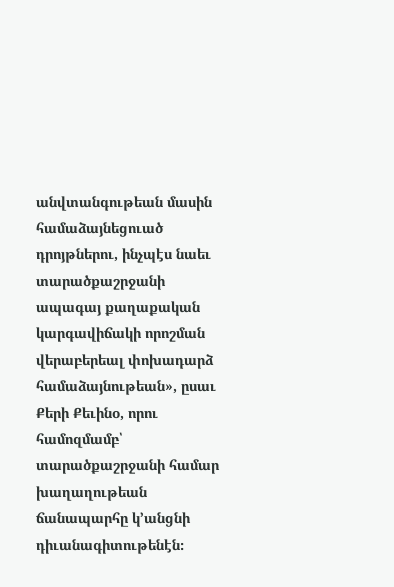անվտանգութեան մասին համաձայնեցուած դրոյթներու, ինչպէս նաեւ տարածքաշրջանի ապագայ քաղաքական կարգավիճակի որոշման վերաբերեալ փոխադարձ համաձայնութեան», ըսաւ Քերի Քեւինօ, որու համոզմամբ՝ տարածքաշրջանի համար խաղաղութեան ճանապարհը կ՚անցնի դիւանագիտութենէն։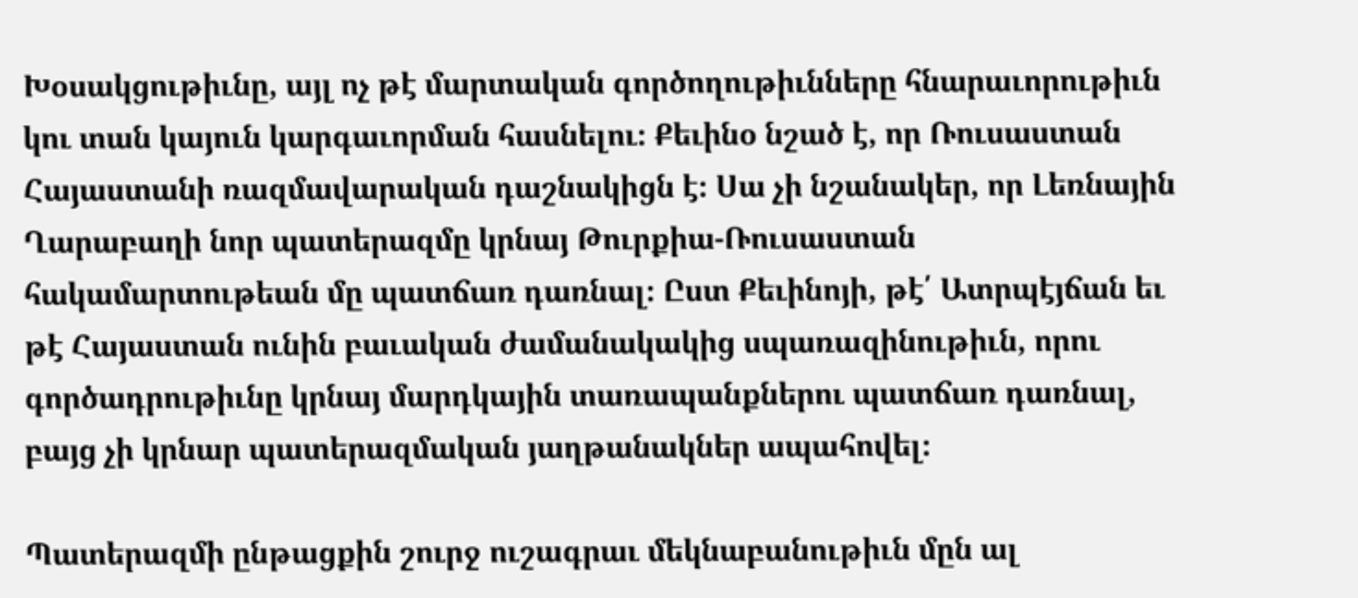Խօսակցութիւնը, այլ ոչ թէ մարտական գործողութիւնները հնարաւորութիւն կու տան կայուն կարգաւորման հասնելու։ Քեւինօ նշած է, որ Ռուսաստան Հայաստանի ռազմավարական դաշնակիցն է։ Սա չի նշանակեր, որ Լեռնային Ղարաբաղի նոր պատերազմը կրնայ Թուրքիա-Ռուսաստան հակամարտութեան մը պատճառ դառնալ։ Ըստ Քեւինոյի, թէ՛ Ատրպէյճան եւ թէ Հայաստան ունին բաւական ժամանակակից սպառազինութիւն, որու գործադրութիւնը կրնայ մարդկային տառապանքներու պատճառ դառնալ, բայց չի կրնար պատերազմական յաղթանակներ ապահովել։

Պատերազմի ընթացքին շուրջ ուշագրաւ մեկնաբանութիւն մըն ալ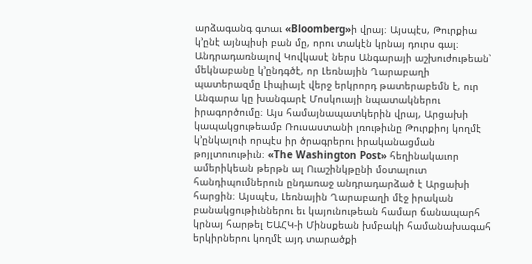արձագանգ գտաւ «Bloomberg»ի վրայ։ Այսպէս, Թուրքիա կ՚ընէ այնպիսի բան մը, որու տակէն կրնայ դուրս գալ։ Անդրադառնալով Կովկասէ ներս Անգարայի աշխուժութեան՝ մեկնաբանը կ՚ընդգծէ, որ Լեռնային Ղարաբաղի պատերազմը Լիպիայէ վերջ երկրորդ թատերաբեմն է, ուր Անգարա կը խանգարէ Մոսկուայի նպատակներու իրագործումը։ Այս համայնապատկերին վրայ, Արցախի կապակցութեամբ Ռուսաստանի լռութիւնը Թուրքիոյ կողմէ կ՚ընկալուի որպէս իր ծրագրերու իրականացման թոյլտուութիւն։ «The Washington Post» հեղինակաւոր ամերիկեան թերթն ալ Ուաշինկթընի մօտալուտ հանդիպումներուն ընդառաջ անդրադարձած է Արցախի հարցին։ Այսպէս, Լեռնային Ղարաբաղի մէջ իրական բանակցութիւններու եւ կայունութեան համար ճանապարհ կրնայ հարթել ԵԱՀԿ-ի Մինսքեան խմբակի համանախագահ երկիրներու կողմէ այդ տարածքի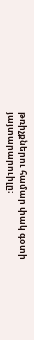թռիչքներու համար փակ գօտի յայտարարուիլը։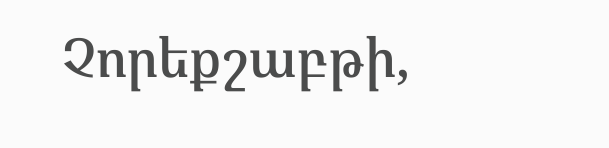Չորեքշաբթի,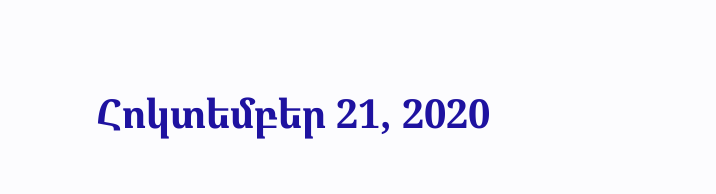Հոկտեմբեր 21, 2020